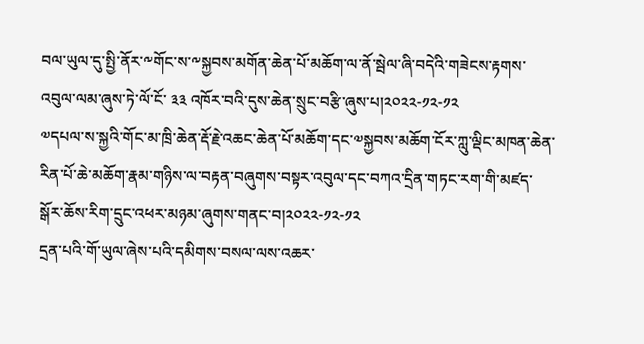བལ་ཡུལ་དུ་སྤྱི་ནོར་༸གོང་ས་༸སྐྱབས་མགོན་ཆེན་པོ་མཆོག་ལ་ནོ་སྦེལ་ཞི་བདེའི་གཟེངས་རྟགས་འབུལ་ལམ་ཞུས་ཏེ་ལོ་ངོ་ ༣༣ འཁོར་བའི་དུས་ཆེན་སྲུང་བརྩི་ཞུས་པ།༢༠༢༢-༡༢-༡༢
༧དཔལ་ས་སྐྱའི་གོང་མ་ཁྲི་ཆེན་རྡོ་རྗེ་འཆང་ཆེན་པོ་མཆོག་དང་༧སྐྱབས་མཆོག་ངོར་ཀླུ་ལྡིང་མཁན་ཆེན་རིན་པོ་ཆེ་མཆོག་རྣམ་གཉིས་ལ་བརྟན་བཞུགས་བསྟར་འབུལ་དང་བཀའ་དྲིན་གཏང་རག་གི་མཛད་སྒོར་ཆོས་རིག་དྲུང་འཕར་མཉམ་ཞུགས་གནང་བ།༢༠༢༢-༡༢-༡༢
དྲན་པའི་གོ་ཡུལ་ཞེས་པའི་དམིགས་བསལ་ལས་འཆར་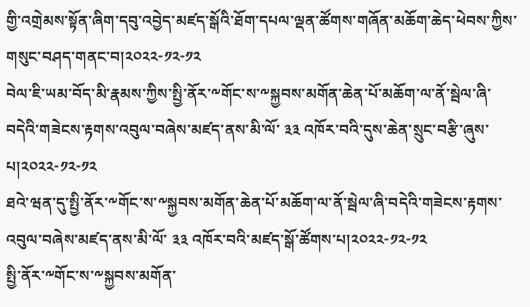གྱི་འགྲེམས་སྟོན་ཞིག་དབུ་འབྱེད་མཛད་སྒོའི་ཐོག་དཔལ་ལྡན་ཚོགས་གཞོན་མཆོག་ཆེད་ཕེབས་ཀྱིས་གསུང་བཤད་གནང་བ།༢༠༢༢-༡༢-༡༢
བེལ་ཇི་ཡམ་བོད་མི་རྣམས་ཀྱིས་སྤྱི་ནོར་༸གོང་ས་༸སྐྱབས་མགོན་ཆེན་པོ་མཆོག་ལ་ནོ་སྦེལ་ཞི་བདེའི་གཟེངས་རྟགས་འབུལ་བཞེས་མཛད་ནས་མི་ལོ་ ༣༣ འཁོར་བའི་དུས་ཆེན་སྲུང་བརྩི་ཞུས་པ།༢༠༢༢-༡༢-༡༢
ཐའེ་ཝན་དུ་སྤྱི་ནོར་༸གོང་ས་༸སྐྱབས་མགོན་ཆེན་པོ་མཆོག་ལ་ནོ་སྦེལ་ཞི་བདེའི་གཟེངས་རྟགས་འབུལ་བཞེས་མཛད་ནས་མི་ལོ་ ༣༣ འཁོར་བའི་མཛད་སྒོ་ཚོགས་པ།༢༠༢༢-༡༢-༡༢
སྤྱི་ནོར་༸གོང་ས་༸སྐྱབས་མགོན་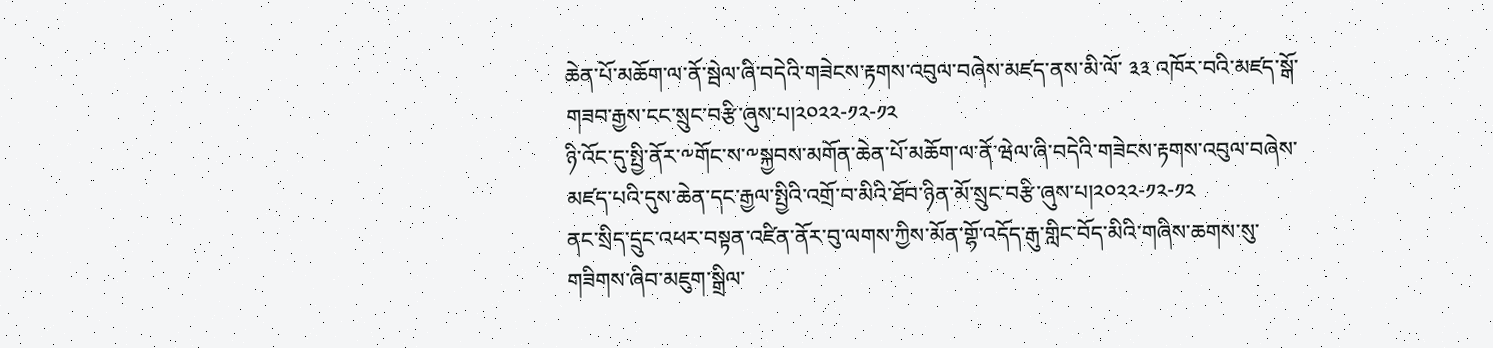ཆེན་པོ་མཆོག་ལ་ནོ་སྦེལ་ཞི་བདེའི་གཟེངས་རྟགས་འབུལ་བཞེས་མཛད་ནས་མི་ལོ་ ༣༣ འཁོར་བའི་མཛད་སྒོ་གཟབ་རྒྱས་ངང་སྲུང་བརྩི་ཞུས་པ།༢༠༢༢-༡༢-༡༢
ཉི་འོང་དུ་སྤྱི་ནོར་༸གོང་ས་༸སྐྱབས་མགོན་ཆེན་པོ་མཆོག་ལ་ནོ་ཝེལ་ཞི་བདེའི་གཟེངས་རྟགས་འབུལ་བཞེས་མཛད་པའི་དུས་ཆེན་དང་རྒྱལ་སྤྱིའི་འགྲོ་བ་མིའི་ཐོབ་ཉིན་མོ་སྲུང་བརྩི་ཞུས་པ།༢༠༢༢-༡༢-༡༢
ནང་སྲིད་དྲུང་འཕར་བསྟན་འཛིན་ནོར་བུ་ལགས་ཀྱིས་མོན་གྷོ་འདོད་རྒུ་གླིང་བོད་མིའི་གཞིས་ཆགས་སུ་གཟིགས་ཞིབ་མཇུག་སྒྲིལ་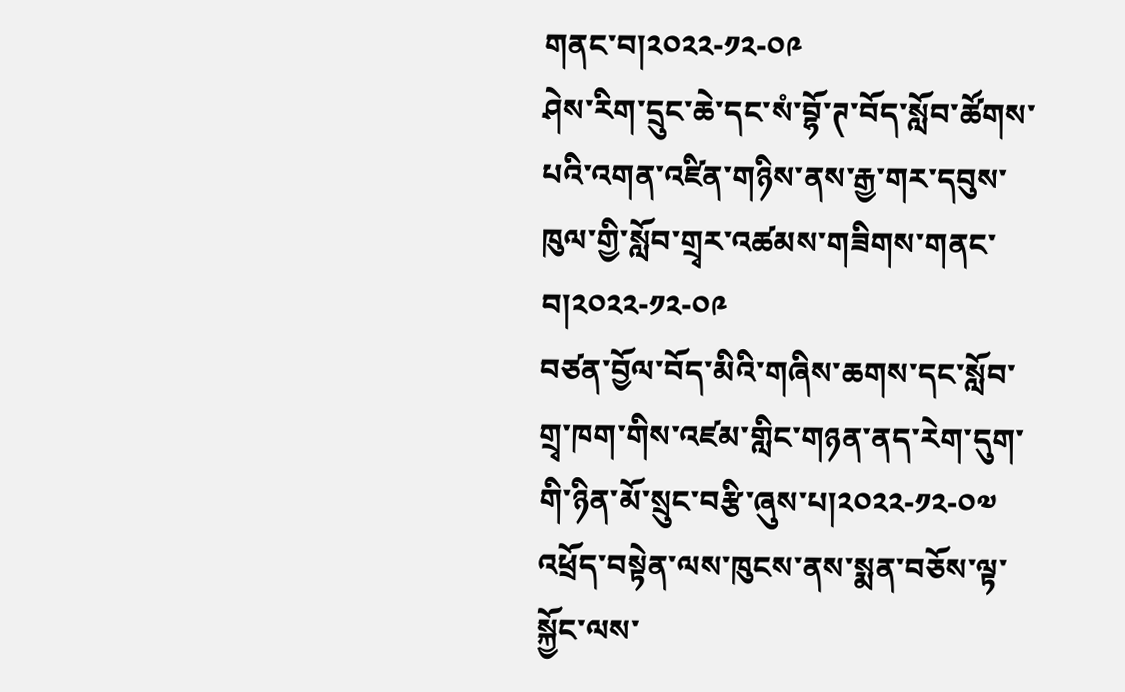གནང་བ།༢༠༢༢-༡༢-༠༩
ཤེས་རིག་དྲུང་ཆེ་དང་སཾ་བྷོ་ཊ་བོད་སློབ་ཚོགས་པའི་འགན་འཛིན་གཉིས་ནས་རྒྱ་གར་དབུས་ཁུལ་གྱི་སློབ་གྲྭར་འཚམས་གཟིགས་གནང་བ།༢༠༢༢-༡༢-༠༩
བཙན་བྱོལ་བོད་མིའི་གཞིས་ཆགས་དང་སློབ་གྲྭ་ཁག་གིས་འཛམ་གླིང་གཉན་ནད་རེག་དུག་གི་ཉིན་མོ་སྲུང་བརྩི་ཞུས་པ།༢༠༢༢-༡༢-༠༧
འཕྲོད་བསྟེན་ལས་ཁུངས་ནས་སྨན་བཅོས་ལྟ་སྐྱོང་ལས་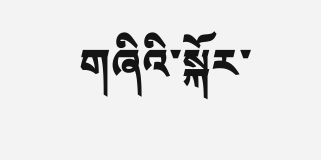གཞིའི་སྐོར་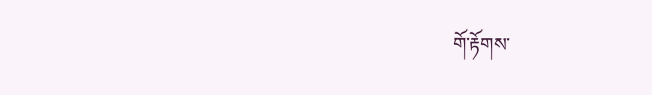གོ་རྟོགས་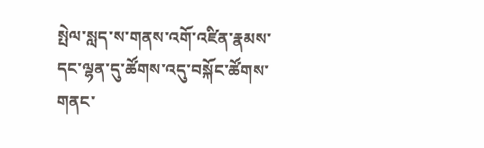སྤེལ་སླད་ས་གནས་འགོ་འཛིན་རྣམས་དང་ལྷན་དུ་ཚོགས་འདུ་བསྐོང་ཚོགས་གནང་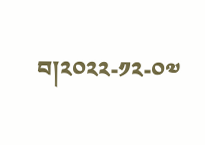བ།༢༠༢༢-༡༢-༠༧